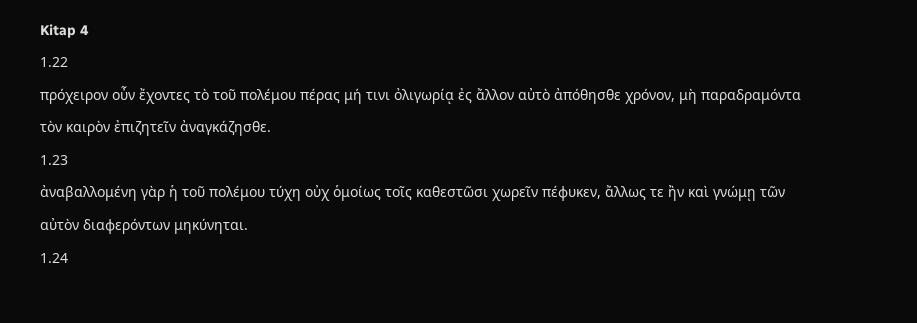Kitap 4
1.22
πρόχειρον οὖν ἔχοντες τὸ τοῦ πολέμου πέρας μή τινι ὀλιγωρίᾳ ἐς ἄλλον αὐτὸ ἀπόθησθε χρόνον, μὴ παραδραμόντα τὸν καιρὸν ἐπιζητεῖν ἀναγκάζησθε.
1.23
ἀναβαλλομένη γὰρ ἡ τοῦ πολέμου τύχη οὐχ ὁμοίως τοῖς καθεστῶσι χωρεῖν πέφυκεν, ἄλλως τε ἢν καὶ γνώμῃ τῶν αὐτὸν διαφερόντων μηκύνηται.
1.24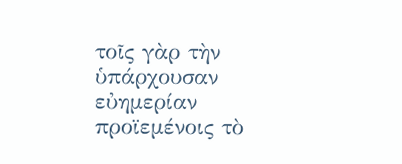τοῖς γὰρ τὴν ὑπάρχουσαν εὐημερίαν προϊεμένοις τὸ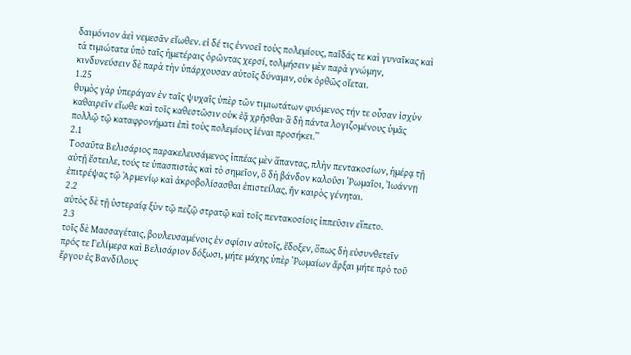δαιμόνιον ἀεὶ νεμεσᾶν εἴωθεν. εἰ δέ τις ἐννοεῖ τοὺς πολεμίους, παῖδάς τε καὶ γυναῖκας καὶ τὰ τιμιώτατα ὑπὸ ταῖς ἡμετέραις ὁρῶντας χερσί, τολμήσειν μὲν παρὰ γνώμην, κινδυνεύσειν δὲ παρὰ τὴν ὑπάρχουσαν αὐτοῖς δύναμιν, οὐκ ὀρθῶς οἴεται.
1.25
θυμὸς γὰρ ὑπεράγαν ἐν ταῖς ψυχαῖς ὑπὲρ τῶν τιμιωτάτων φυόμενος τήν τε οὖσαν ἰσχὺν καθαιρεῖν εἴωθε καὶ τοῖς καθεστῶσιν οὐκ ἐᾷ χρῆσθαι· ἃ δὴ πάντα λογιζομένους ὑμᾶς πολλῷ τῷ καταφρονήματι ἐπὶ τοὺς πολεμίους ἰέναι προσήκει.”
2.1
Τοσαῦτα Βελισάριος παρακελευσάμενος ἱππέας μὲν ἅπαντας, πλὴν πεντακοσίων, ἡμέρᾳ τῇ αὐτῇ ἔστειλε, τούς τε ὑπασπιστὰς καὶ τὸ σημεῖον, ὃ δὴ βάνδον καλοῦσι Ῥωμαῖοι, Ἰωάννῃ ἐπιτρέψας τῷ Ἀρμενίῳ καὶ ἀκροβολίσασθαι ἐπιστείλας, ἢν καιρὸς γένηται.
2.2
αὐτὸς δὲ τῇ ὑστεραίᾳ ξὺν τῷ πεζῷ στρατῷ καὶ τοῖς πεντακοσίοις ἱππεῦσιν εἵπετο.
2.3
τοῖς δὲ Μασσαγέταις, βουλευσαμένοις ἐν σφίσιν αὐτοῖς, ἔδοξεν, ὅπως δὴ εὐσυνθετεῖν πρός τε Γελίμερα καὶ Βελισάριον δόξωσι, μήτε μάχης ὑπὲρ Ῥωμαίων ἄρξαι μήτε πρὸ τοῦ ἔργου ἐς Βανδίλους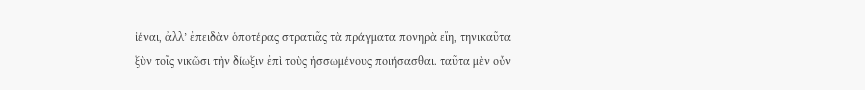ἰέναι, ἀλλ’ ἐπειδὰν ὁποτέρας στρατιᾶς τὰ πράγματα πονηρὰ εἴη, τηνικαῦτα ξὺν τοῖς νικῶσι τὴν δίωξιν ἐπὶ τοὺς ἡσσωμένους ποιήσασθαι. ταῦτα μὲν οὖν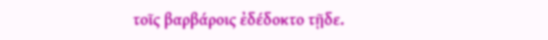τοῖς βαρβάροις ἐδέδοκτο τῇδε.